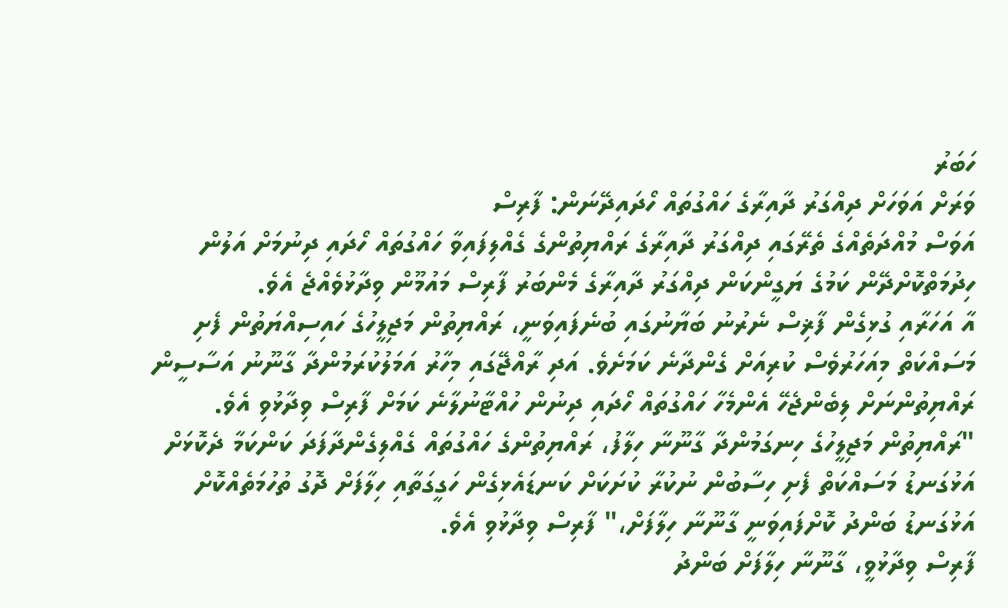ހަބަރު
ވަރަށް އަވަހަށް ދިއްގަރު ދާއިރާގެ ހައްގުތައް ހޯދައިދޭނަން: ފާރިސް
އަވަސް މުއްދަތެއްގެ ތެރޭގައި ދިއްގަރު ދާއިރާގެ ރައްޔިތުންގެ ގެއްލިފައިވާ ހައްގުތައް ހޯދައި ދިނުމަށް އަލުން ހިދުމަތްކޮށްދޭން ކަމުގެ ޔަގީންކަން ދިއްގަރު ދާއިރާގެ މެންބަރު ފާރިސް މައުމޫން ވިދާޅުވެއްޖެ އެވެ.
އާ އަހަރާއި ގުޅިގެން ފާޜިސް ނެރުނު ބަޔާނުގައި ބުނެފައިވަނީ، ރައްޔިތުން މަޖިލީހުގެ ހައިސިއްޔަތުން ފެށި މަސައްކަތް މިއަހަރުވެސް ކުރިއަށް ގެންދާނެ ކަމަށެވެ. އަދި ރާއްޖޭގައި މިހާރު އަމަލުކުރަމުންދާ ގާނޫނު އަސާސީން ރައްޔިތުންނަށް ލިބެންޖެހޭ އެންމެހާ ހައްގުތައް ހޯދައި ދިނުން ހުއްޓާނުލާނެ ކަމަށް ފާރިސް ވިދާޅުވި އެވެ.
"ރައްޔިތުން މަޖިލީހުގެ ހިނގަމުންދާ ގާނޫނާ ހިލާފު، ރައްޔިތުންގެ ހައްގުތައް ގެއްލިގެންދާފަދަ ކަންކަމާ ދެކޮޅަށް އަޅުގަނޑު މަސައްކަތް ފެށި ހިސާބުން ނުކުރާ ކުށަކަށް ކަނޑައެޅިގެން ހަގީގަތާއި ހިލާފަށް ދޮގު ތުހުމަތެއްކޮށް އަޅުގަނޑު ބަންދު ކޮށްފައިވަނީ ގާނޫނާ ހިލާފަށް،" ފާރިސް ވިދާޅުވި އެވެ.
ފާރިސް ވިދާޅުވީ، ގާނޫނާ ހިލާފަށް ބަންދު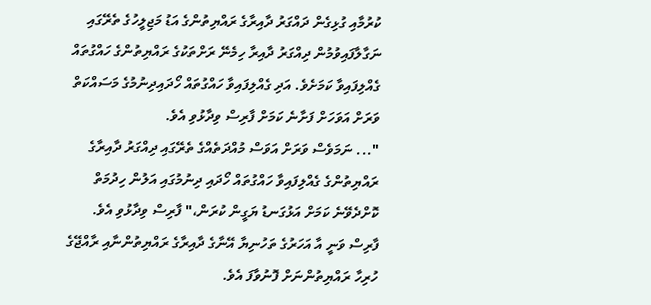ކުރުމާއި ގުޅިގެން ދައްގަރު ދާއިރާގެ ރައްޔިތުންގެ އަޑު މަޖިލީހުގެ ތެރޭގައި ނަގާލާފައިވުމުން ދިއްގަރު ދާއިރާ ހިމެނޭ ރަށްތަކުގެ ރައްޔިތުންގެ ހައްގުތައް ގެއްލިފައިވާ ކަމަށެވެ. އަދި ގެއްލިފައިވާ ހައްގުތައް ހޯދައިދިނުމުގެ މަސައްކަތް ވަރަށް އަވަހަށް ފަށާނެ ކަމަށް ފާރިސް ވިދާޅުވި އެވެ.
"... ނަމަވެސް ވަރަށް އަވަސް މުއްދަތެއްގެ ތެރޭގައި ދިއްގަރު ދާއިރާގެ ރައްޔިތުންގެ ގެއްލިފައިވާ ހައްގުތައް ހޯދައި ދިނުމުގައި އަލުން ހިދުމަތް ކޮށްދެވޭނެ ކަމަށް އަޅުގަނޑު ޔަގީން ކުރަން،" ފާރިސް ވިދާޅުވި އެވެ.
ފާރިސް ވަނީ އާ އަހަރުގެ ތަހުނިޔާ އޭނާގެ ދާއިރާގެ ރައްޔިތުންނާއި ރާއްޖޭގެ ހުރިހާ ރައްޔިތުންނަށް ފޮނުވާފަ އެވެ.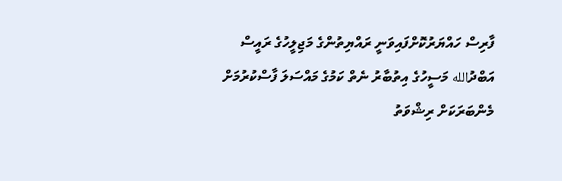ފާރިސް ހައްޔަރުކޮށްފައިވަނީ ރައްޔިތުންގެ މަޖިލީހުގެ ރައީސް އަބްދުالله މަސީހުގެ އިތުބާރު ނެތް ކަމުގެ މައްސަލަ ފާސްކުރުމަށް މެންބަރަކަށް ރިޝްވަތު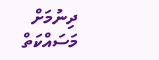ދިނުމަށް މަސައްކަތް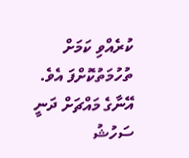ކުރެއްވި ކަމަށް ތުހުމަތުކޮށްފަ އެވެ. އޭނާގެ މައްޗަށް ދަނީ ސަހުޝު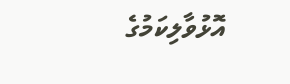އޮޅުވާލިކަމުގެ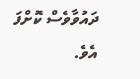ދައުވާވެސް ކޮށްފަ އެވެ.